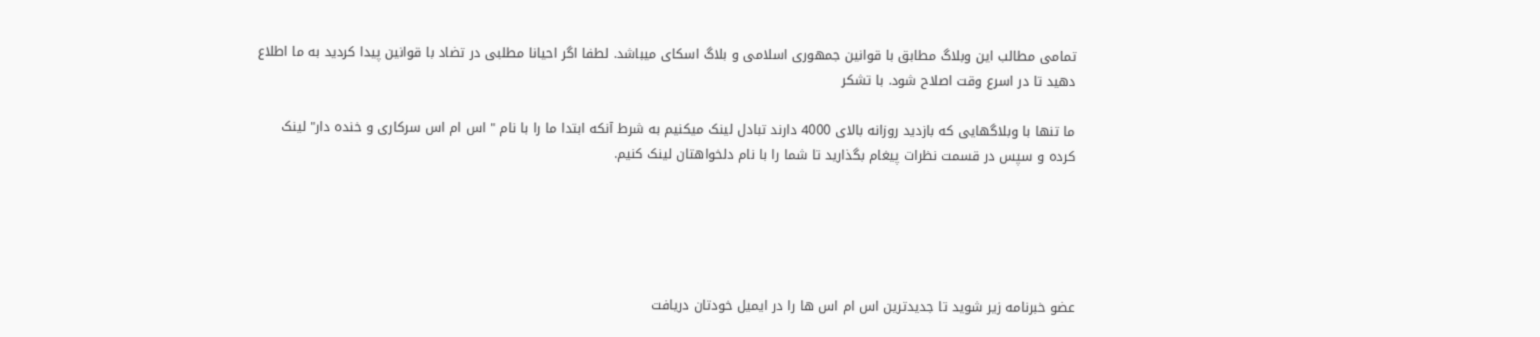تمامی مطالب این وبلاگ مطابق با قوانین جمهوری اسلامی و بلاگ اسکای میباشد. لطفا اگر احیانا مطلبی در تضاد با قوانین پیدا کردید به ما اطلاع دهید تا در اسرع وقت اصلاح شود. با تشکر

ما تنها با وبلاگهایی که بازدید روزانه بالای 4000 دارند تبادل لینک میکنیم به شرط آنکه ابتدا ما را با نام " اس ام اس سرکاری و خنده دار" لینک کرده و سپس در قسمت نظرات پیغام بگذارید تا شما را با نام دلخواهتان لینک کنیم.





عضو خبرنامه زیر شوید تا جدیدترین اس ام اس ها را در ایمیل خودتان دریافت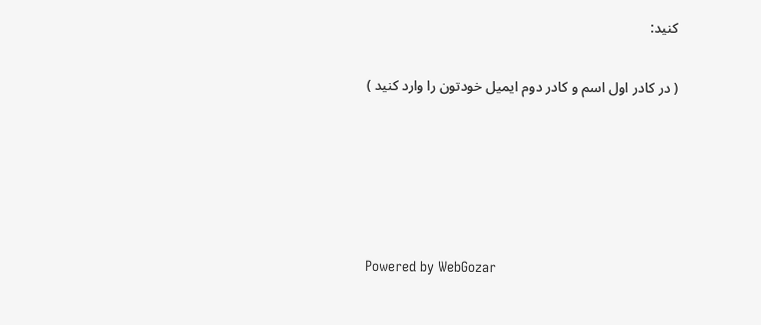کنید:

( در کادر اول اسم و کادر دوم ایمیل خودتون را وارد کنید )





Powered by WebGozar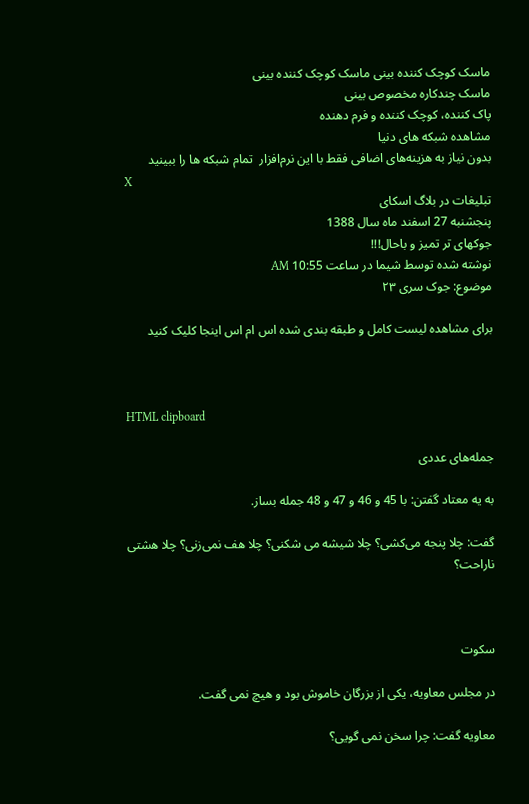ماسک کوچک کننده بینی ماسک کوچک کننده بینی
ماسک چندکاره مخصوص بینی
پاک کننده، کوچک کننده و فرم دهنده
مشاهده شبکه های دنیا
بدون نیاز به هزینه‌های اضافی فقط با این نرم‌افزار  تمام شبکه ها را ببینید
X
تبلیغات در بلاگ اسکای
پنجشنبه 27 اسفند ماه سال 1388
جوکهای تر تمیز و باحال!!!
نوشته شده توسط شیما در ساعت 10:55 AM
موضوع: جوک سری ۲۳

برای مشاهده لیست کامل و طبقه بندی شده اس ام اس اینجا کلیک کنید



HTML clipboard

جمله‌های عددی

به یه معتاد گفتن: با 45 و 46 و 47 و 48 جمله بساز.

گفت: چلا پنجه می‌کشی؟ چلا شیشه می شکنی؟ چلا هف نمی‌زنی؟ چلا هشتی ناراحت؟



سکوت

در مجلس معاویه، یکی از بزرگان خاموش بود و هیچ نمی گفت.

معاویه گفت: چرا سخن نمی گویی؟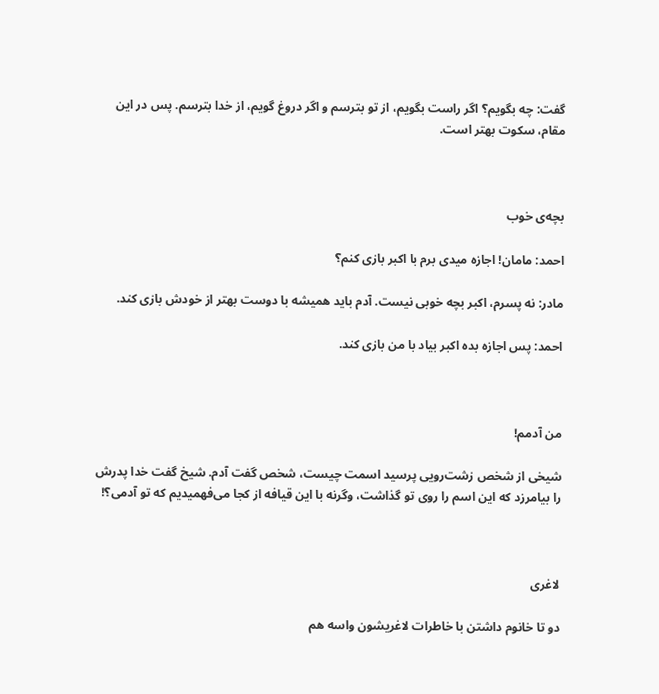گفت: چه بگویم؟ اگر راست بگویم، از تو بترسم و اگر دروغ گویم، از خدا بترسم. پس در این مقام، سکوت بهتر است.



بچه‌ی خوب

احمد: مامان! اجازه میدی برم با اکبر بازی کنم؟

مادر: نه پسرم، اکبر بچه خوبی نیست. آدم باید همیشه با دوست بهتر از خودش بازی کند.

احمد: پس اجازه بده اکبر بیاد با من بازی کند.



من آدمم!

شیخى از شخص زشت‌رویى پرسید اسمت چیست، شخص گفت آدم. شیخ گفت خدا پدرش را بیامرزد که این اسم را روى تو گذاشت، وگرنه با این قیافه از کجا مى‌فهمیدیم که تو آدمى؟!



لاغری

دو تا خانوم داشتن با خاطرات لاغریشون واسه هم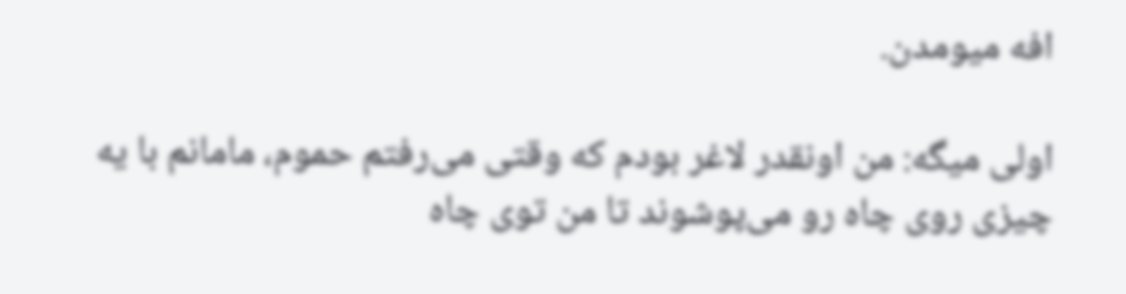افه میومدن.

اولی میگه: من اونقدر لاغر بودم که وقتی می‌رفتم حموم، مامانم با یه چیزی روی چاه رو می‌پوشوند تا من توی چاه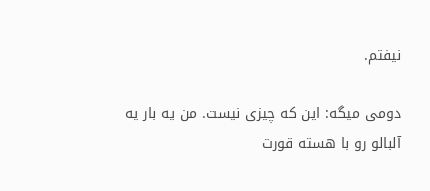نیفتم.

دومی میگه: این که چیزی نیست. من یه بار یه آلبالو رو با هسته قورت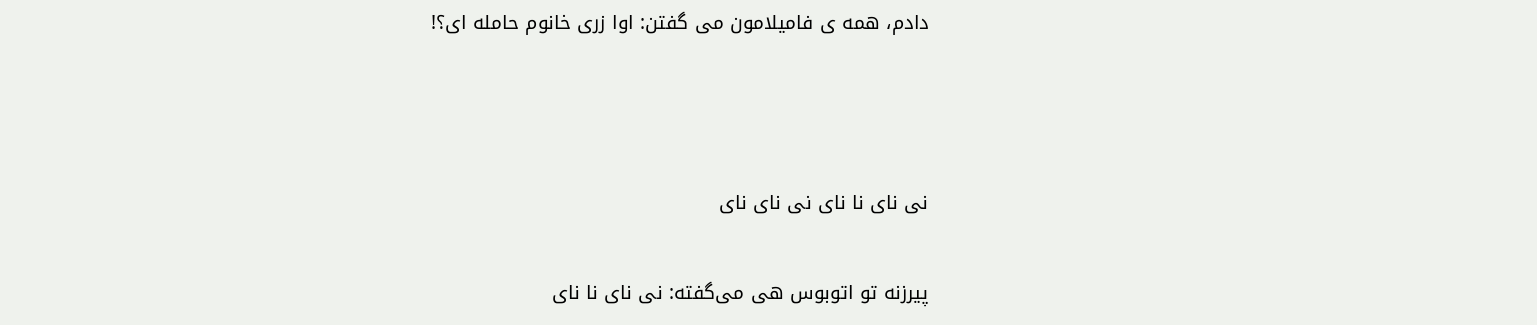دادم، همه ی فامیلامون می گفتن: اوا زری خانوم حامله ای؟!



نی نای نا نای نی نای نای

پیرزنه تو اتوبوس هی می‌گفته: نی نای نا نای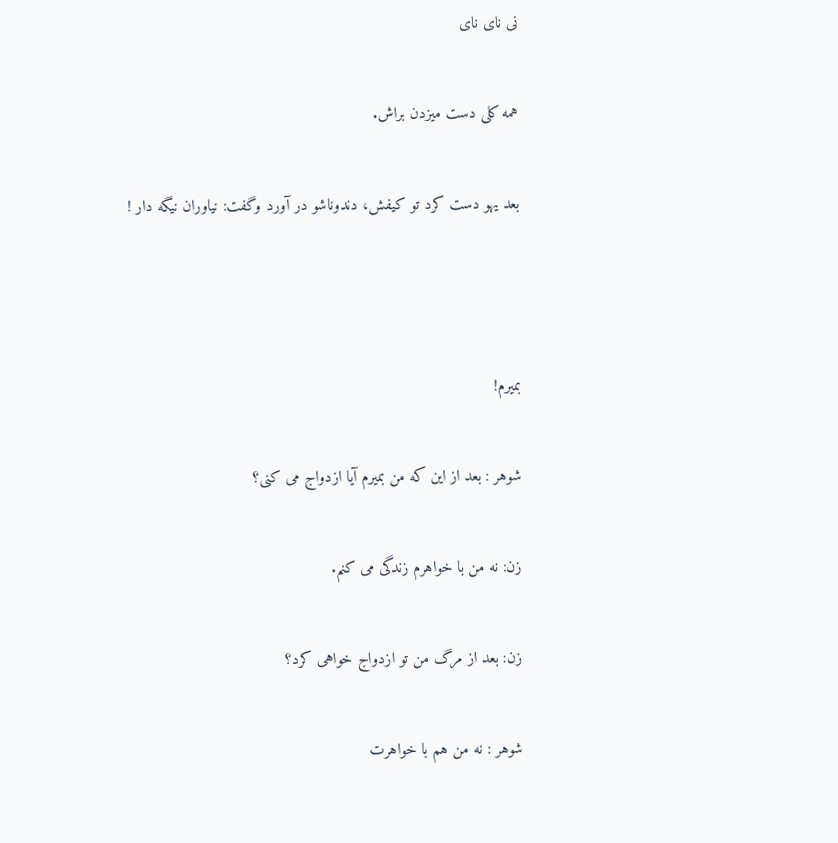نی نای نای

همه کلی دست میزدن براش.

بعد یهو دست کرد تو کیفش، دندوناشو در آورد وگفت: نیاوران نیگه دار !



بمیرم!

شوهر : بعد از این که من بمیرم آیا ازدواج می کنی؟

زن: نه من با خواهرم زندگی می کنم.

زن: بعد از مرگ من تو ازدواج خواهی کرد؟

شوهر : نه من هم با خواهرت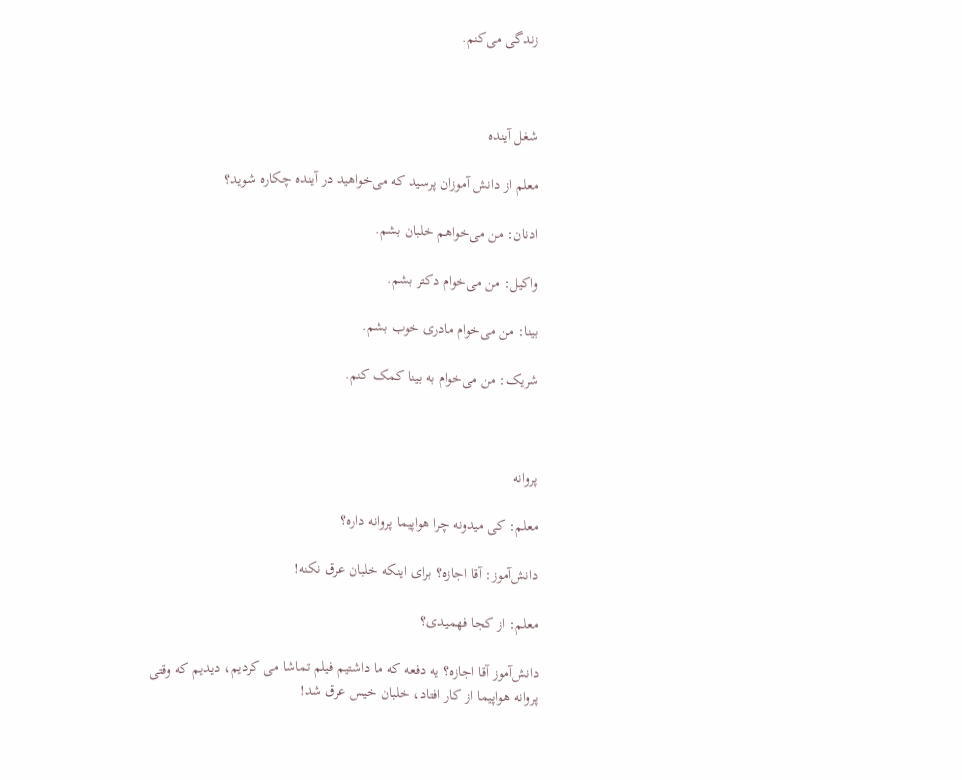زندگی می‌کنم.



شغل آینده

معلم از دانش آموزان پرسید که می‌خواهید در آینده چکاره شوید؟

ادنان: من می‌خواهم خلبان بشم.

واکیل: من می‌خوام دکتر بشم.

بینا: من می‌خوام مادری خوب بشم.

شریک: من می‌خوام به بینا کمک کنم.



پروانه

معلم: کی میدونه چرا هواپیما پروانه داره؟

دانش‌آموز: آقا اجازه؟ برای اینکه خلبان عرق نکنه!

معلم: از کجا فهمیدی؟

دانش‌‌آموز آقا اجازه؟ یه دفعه که ما داشتیم فیلم تماشا می کردیم، دیدیم که وقتی پروانه هواپیما از کار افتاد، خلبان خیس عرق شد!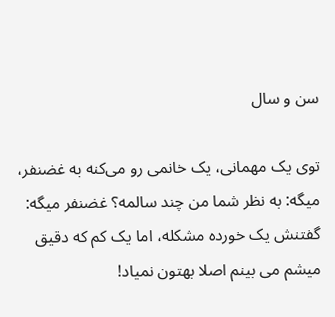سن و سال

توی یک مهمانی، یک خانمی رو می‌کنه به غضنفر، میگه: به نظر شما من چند سالمه؟ غضنفر میگه: گفتنش یک خورده مشکله، اما یک کم که دقیق میشم می بینم اصلا بهتون نمیاد!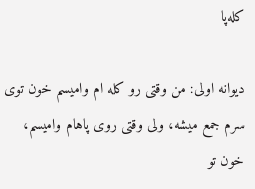کله‌پا

دیوانه اولی: من وقتی رو کله ام وامیسم خون توی سرم جمع میشه، ولی وقتی روی پاهام وامیسم، خون تو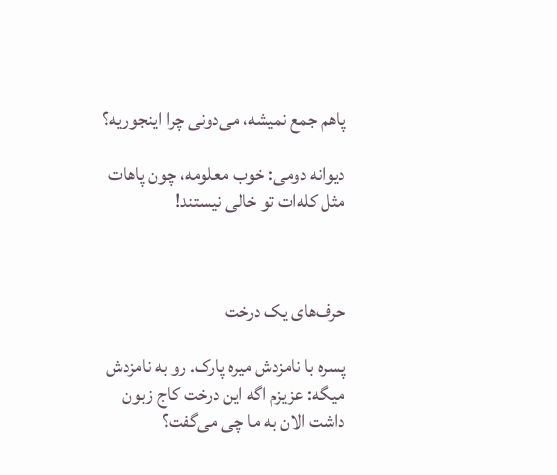پاهم جمع نمیشه، می‌دونی چرا اینجوریه؟

دیوانه دومی: خوب معلومه، چون پاهات مثل کله‌ات تو خالی نیستند!



حرف‌های یک درخت

پسره با نامزدش میره پارک. رو به نامزدش میگه: عزیزم اگه این درخت کاج زبون داشت الان به ما چی می‌گفت؟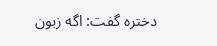دختره گفت: اگه زبون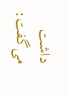داشت می‌گفت: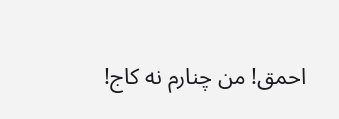احمق! من چنارم نه کاج!